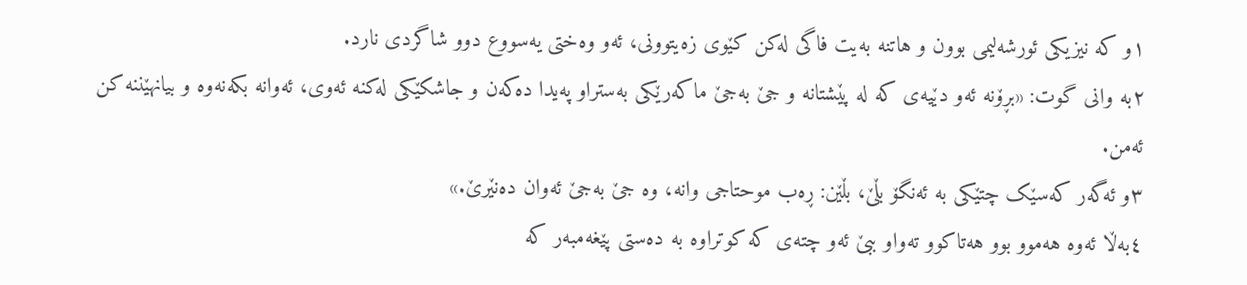١و کە نیزیکی ئورشەلیمی بوون و هاتنە بەیت فاگی لەکن کێوی زەیتوونی، ئەو وەختی یەسووع دوو شاگردی نارد.
٢بە وانی گوت: «بڕۆنە ئەو دێیەی کە لە پێشتانە و جێ بەجێ ماکەرێکی بەستراو پەیدا دەکەن و جاشکێکی لەکنە ئەوی، ئەوانە بکەنەوە و بیانهێننە کن ئەمن.
٣و ئەگەر کەسێک چتێکی بە ئەنگۆ بڵێ، بڵێن: ڕەب موحتاجی وانە، وە جێ بەجێ ئەوان دەنێرێ.»
٤بەڵا ئەوە هەموو بوو هەتاکوو تەواو ببێ ئەو چتەی کە کوتراوە بە دەستی پێغەمبەر کە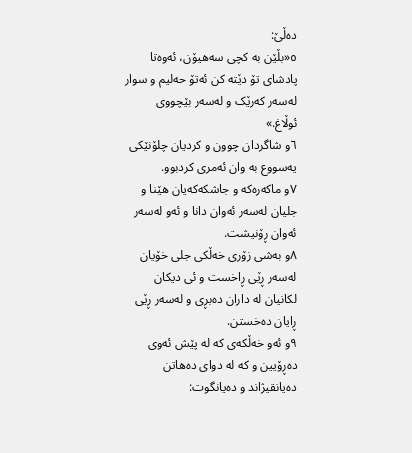دەڵێ:
٥«بڵێن بە کچی سەهیۆن، ئەوەتا پادشای تۆ دێتە کن ئەتۆ حەلیم و سوار لەسەر کەرێک و لەسەر بێچووی ئوڵاغ.»
٦و شاگردان چوون و کردیان چلۆنێکی یەسووع بە وان ئەمری کردبوو.
٧و ماکەرەکە و جاشکەکەیان هێنا و جلیان لەسەر ئەوان دانا و ئەو لەسەر ئەوان ڕۆنیشت.
٨و بەشی زۆری خەڵکی جلی خۆیان لەسەر ڕێی ڕاخست و ئی دیکان لکانیان لە داران دەبڕی و لەسەر ڕێی ڕایان دەخستن.
٩و ئەو خەڵکەی کە لە پێش ئەوی دەڕۆیین و کە لە دوای دەهاتن دەیانقیژاند و دەیانگوت: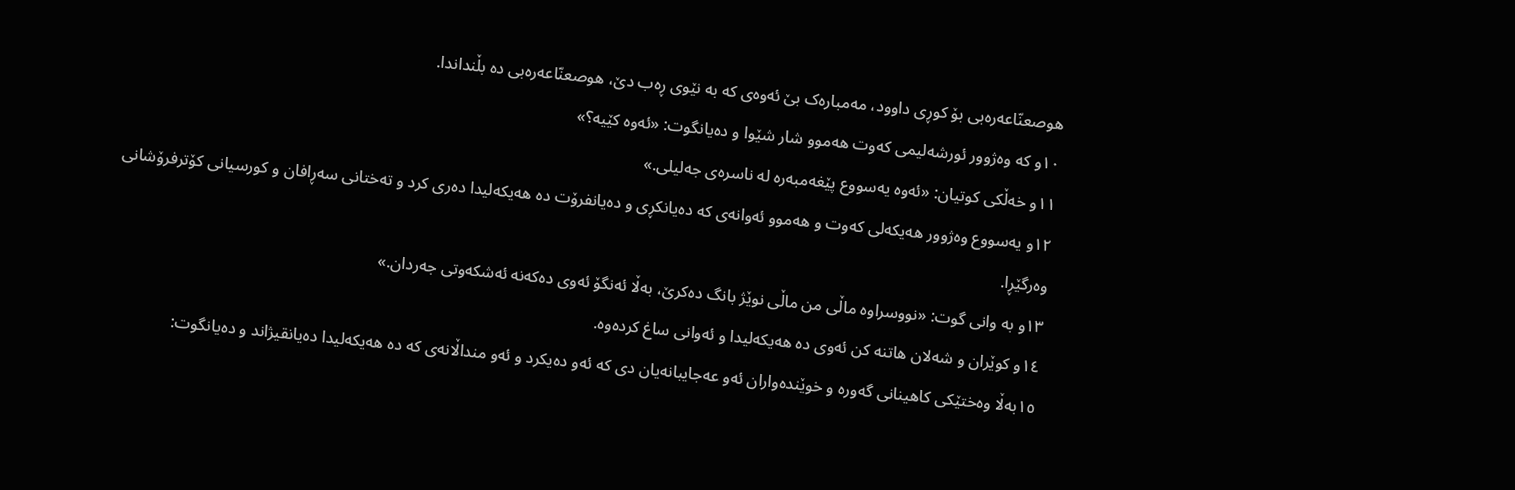هوصعنّاعەرەبی بۆ کوڕی داوود، مەمبارەک بێ ئەوەی کە بە نێوی ڕەب دێ، هوصعنّاعەرەبی دە بڵنداندا.
١٠و کە وەژوور ئورشەلیمی کەوت هەموو شار شێوا و دەیانگوت: «ئەوە کێیە؟»
١١و خەڵکی کوتیان: «ئەوە یەسووع پێغەمبەرە لە ناسرەی جەلیلی.»
١٢و یەسووع وەژوور هەیکەلی کەوت و هەموو ئەوانەی کە دەیانکڕی و دەیانفرۆت دە هەیکەلیدا دەری کرد و تەختانی سەڕافان و کورسیانی کۆترفرۆشانی وەرگێڕا.
١٣و بە وانی گوت: «نووسراوە ماڵی من ماڵی نوێژ بانگ دەکرێ، بەڵا ئەنگۆ ئەوی دەکەنە ئەشکەوتی جەردان.»
١٤و کوێران و شەلان هاتنە کن ئەوی دە هەیکەلیدا و ئەوانی ساغ کردەوە.
١٥بەڵا وەختێکی کاهینانی گەورە و خوێندەواران ئەو عەجایبانەیان دی کە ئەو دەیکرد و ئەو منداڵانەی کە دە هەیکەلیدا دەیانقیژاند و دەیانگوت: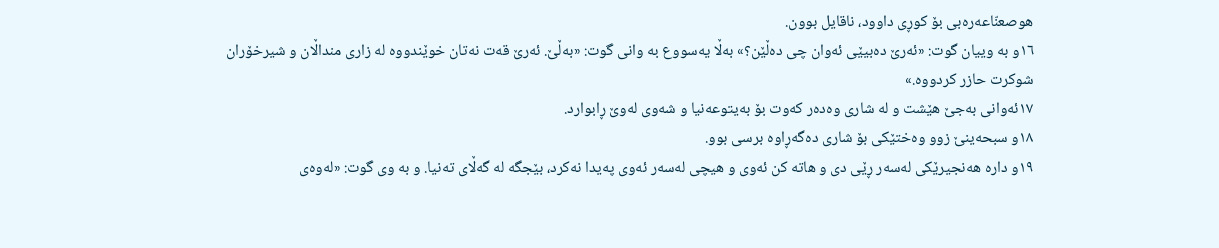هوصعنّاعەرەبی بۆ کوڕی داوود، ناقایل بوون.
١٦و بە وییان گوت: «ئەرێ دەبیێی ئەوان چی دەڵێن؟» بەڵا یەسووع بە وانی گوت: «بەڵێ. ئەرێ قەت نەتان خوێندووە لە زاری منداڵان و شیرخۆران شوکرت حازر کردووە.»
١٧ئەوانی بەجێ هێشت و لە شاری وەدەر کەوت بۆ بەیتوعەنیا و شەوی لەوێ ڕابوارد.
١٨و سبحەینێ زوو وەختێکی بۆ شاری دەگەڕاوە برسی بوو.
١٩و دارە هەنجیرێکی لەسەر ڕێی دی و هاتە کن ئەوی و هیچی لەسەر ئەوی پەیدا نەکرد، بێجگە لە گەڵای تەنیا. و بە وی گوت: «لەوەی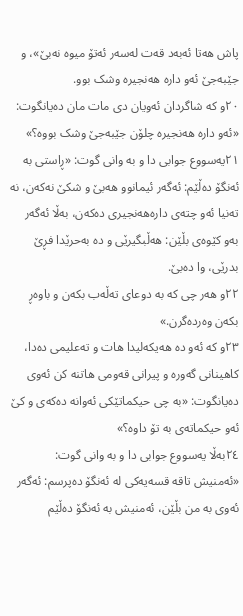پاش هەتا ئەبەد قەت لەسەر ئەتۆ میوە نەبێ»، و جێبەجێ ئەو دارە هەنجیرە وشک بوو.
٢٠و کە شاگردان ئەویان دی مات مان دەیانگوت: «ئەو دارە هەنجیرە چلۆن جێبەجێ وشک بووە؟»
٢١یەسووع جوابی دا و بە وانی گوت: «ڕاستی بە ئەنگۆ دەڵێم: ئەگەر ئیمانوو هەبێ و شکێ نەکەن، نە تەنیا ئەو چتەی دارەهەنجیری دەکەن، بەڵا ئەگەر بەو کێوەی بڵێن: هەڵبگیرێی و دە بەحرێدا فڕێ بدرێی، وا دەبێ.
٢٢و هەر چی کە بە دوعای تەڵەب بکەن و باوەڕ بکەن وەردەگرن.»
٢٣و کە ئەو دە هەیکەلیدا هات و تەعلیمی دەدا، کاهینانی گەورە و پیرانی قەومی هاتنە کن ئەوی دەیانگوت: «بە چی حیکماتێکی ئەوانە دەکەی و کێ ئەو حیکماتەی بە تۆ داوە؟»
٢٤بەڵا یەسووع جوابی دا و بە وانی گوت: «ئەمنیش تاقە قسەیەکی لە ئەنگۆ دەپرسم: ئەگەر ئەوی بە من بڵێن، ئەمنیش بە ئەنگۆ دەڵێم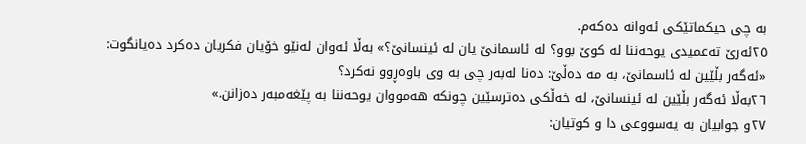بە چی حیکماتێکی ئەوانە دەکەم.
٢٥ئەرێ تەعمیدی یوحەننا لە کوێ بوو؟ لە ئاسمانێ یان لە ئینسانێ؟» بەڵا ئەوان لەنێو خۆیان فکریان دەکرد دەیانگوت: «ئەگەر بڵێین لە ئاسمانێ، بە مە دەڵێ: دەنا لەبەر چی بە وی باوەڕوو نەکرد؟
٢٦بەڵا ئەگەر بڵێین لە ئینسانێ، لە خەڵکی دەترسێین چونکە هەمووان یوحەننا بە پێغەمبەر دەزانن.»
٢٧و جوابیان بە یەسووعی دا و کوتیان: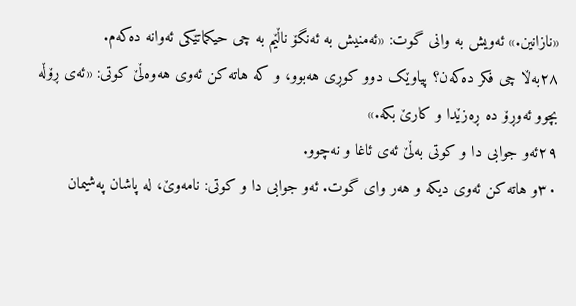«نازانین.» ئەویش بە وانی گوت: «ئەمنیش بە ئەنگۆ ناڵێم بە چی حیکماتێکی ئەوانە دەکەم.
٢٨بەڵا چی فکر دەکەن؟ پیاوێک دوو کوڕی هەبوو، و کە هاتە کن ئەوی هەوەڵێ کوتی: «ئەی ڕۆڵە بچوو ئەوڕۆ دە ڕەزێدا و کارێ بکە.»
٢٩ئەو جوابی دا و کوتی بەڵێ ئەی ئاغا و نەچوو.
٣٠و هاتە کن ئەوی دیکە و هەر وای گوت. ئەو جوابی دا و کوتی: نامەوێ، لە پاشان پەشیمان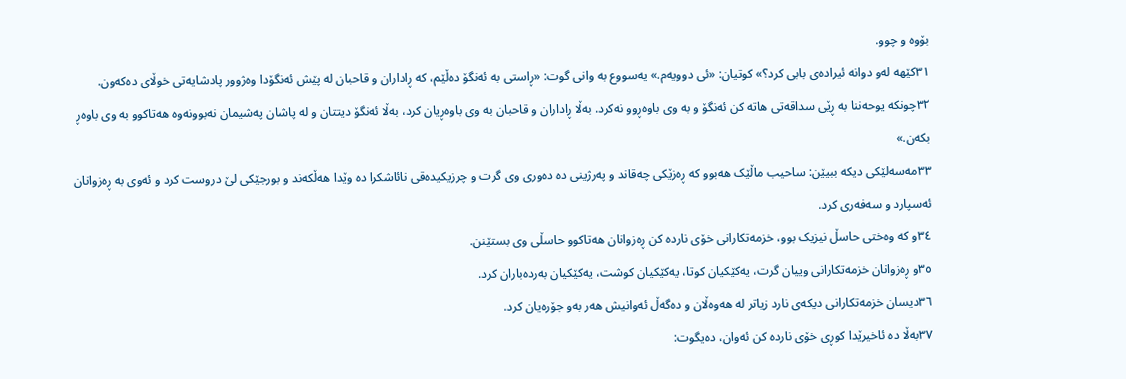بۆوە و چوو.
٣١کێهە لەو دوانە ئیرادەی بابی کرد؟» کوتیان: «ئی دوویەم.» یەسووع بە وانی گوت: «ڕاستی بە ئەنگۆ دەڵێم، کە ڕاداران و قاحبان لە پێش ئەنگۆدا وەژوور پادشایەتی خوڵای دەکەون.
٣٢چونکە یوحەننا بە ڕێی سداقەتی هاتە کن ئەنگۆ و بە وی باوەڕوو نەکرد. بەڵا ڕاداران و قاحبان بە وی باوەڕیان کرد، بەڵا ئەنگۆ دیتتان و لە پاشان پەشیمان نەبوونەوە هەتاکوو بە وی باوەڕ بکەن.»
٣٣مەسەلێکی دیکە ببیێن: ساحیب ماڵێک هەبوو کە ڕەزێکی چەقاند و پەرژینی دە دەوری وی گرت و چرزیکیدەقی نائاشکرا دە وێدا هەڵکەند و بورجێکی لێ دروست کرد و ئەوی بە ڕەزوانان ئەسپارد و سەفەری کرد.
٣٤و کە وەختی حاسڵ نیزیک بوو، خزمەتکارانی خۆی ناردە کن ڕەزوانان هەتاکوو حاسڵی وی بستێنن.
٣٥و ڕەزوانان خزمەتکارانی وییان گرت، یەکێکیان کوتا، یەکێکیان کوشت، یەکێکیان بەردەباران کرد.
٣٦دیسان خزمەتکارانی دیکەی نارد زیاتر لە هەوەڵان و دەگەڵ ئەوانیش هەر بەو جۆرەیان کرد.
٣٧بەڵا دە ئاخیرێدا کوڕی خۆی ناردە کن ئەوان، دەیگوت: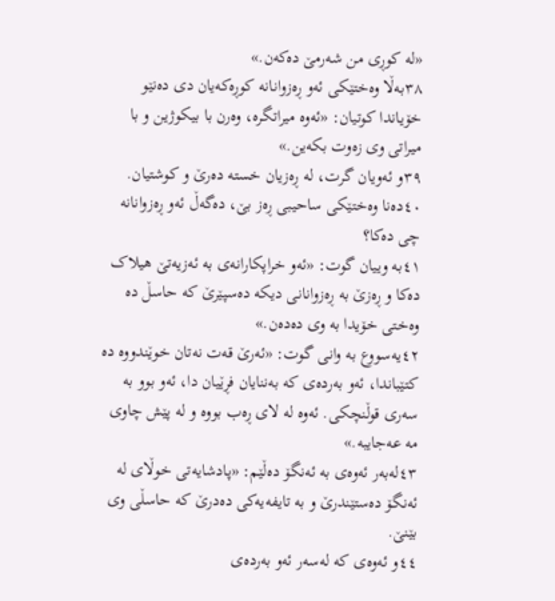«لە کوڕی من شەرمێ دەکەن.»
٣٨بەڵا وەختێکی ئەو ڕەزوانانە کوڕەکەیان دی دەنێو خۆیاندا کوتیان: «ئەوە میراتگرە، وەرن با بیکوژین و با میراتی وی زەوت بکەین.»
٣٩و ئەویان گرت، لە ڕەزیان خستە دەرێ و کوشتیان.
٤٠دەنا وەختێکی ساحیبی ڕەز بێ، دەگەڵ ئەو ڕەزوانانە چی دەکا؟
٤١بە وییان گوت: «ئەو خراپکارانەی بە ئەزیەتێ هیلاک دەکا و ڕەزێ بە ڕەزوانانی دیکە دەسپێرێ کە حاسڵ دە وەختی خۆیدا بە وی دەدەن.»
٤٢یەسووع بە وانی گوت: «ئەرێ قەت نەتان خوێندووە دە کتێباندا، ئەو بەردەی کە بەننایان فڕێیان دا، ئەو بوو بە سەری قوڵنچکی. ئەوە لە لای ڕەب بووە و لە پێش چاوی مە عەجایبە.»
٤٣لەبەر ئەوەی بە ئەنگۆ دەڵێم: «پادشایەتی خوڵای لە ئەنگۆ دەستێندرێ و بە تایفەیەکی دەدرێ کە حاسڵی وی بێنێ.
٤٤و ئەوەی کە لەسەر ئەو بەردەی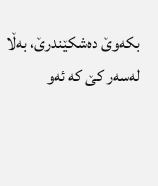بکەوێ دەشکێندرێ، بەڵا لەسەر کێ کە ئەو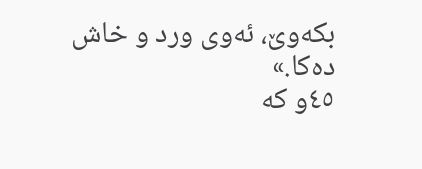بکەوێ، ئەوی ورد و خاش دەکا.»
٤٥و کە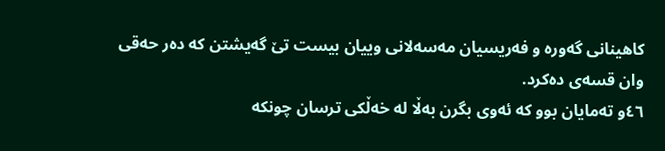کاهینانی گەورە و فەریسیان مەسەلانی وییان بیست تێ گەیشتن کە دەر حەقی وان قسەی دەکرد.
٤٦و تەمایان بوو کە ئەوی بگرن بەڵا لە خەڵکی ترسان چونکە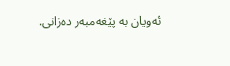ئەویان بە پێغەمبەر دەزانی.